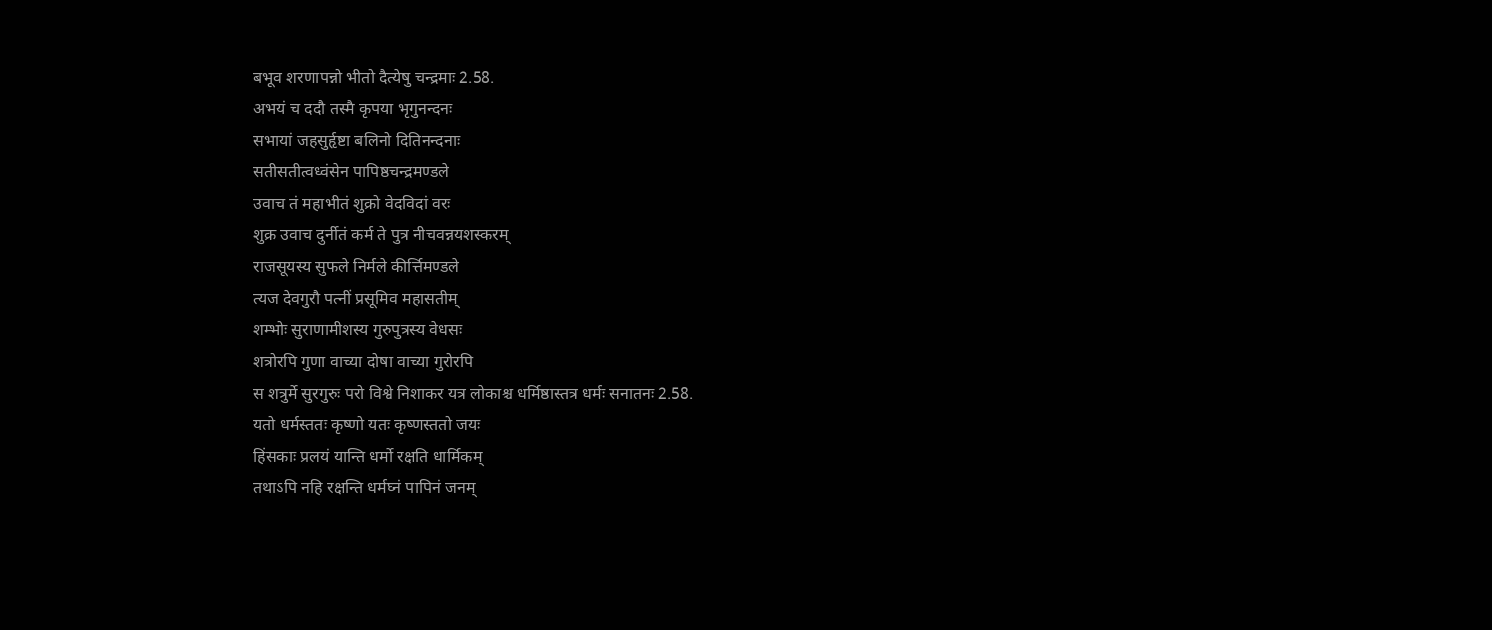बभूव शरणापन्नो भीतो दैत्येषु चन्द्रमाः 2.58.
अभयं च ददौ तस्मै कृपया भृगुनन्दनः
सभायां जहसुर्हृष्टा बलिनो दितिनन्दनाः
सतीसतीत्वध्वंसेन पापिष्ठचन्द्रमण्डले
उवाच तं महाभीतं शुक्रो वेदविदां वरः
शुक्र उवाच दुर्नीतं कर्म ते पुत्र नीचवन्नयशस्करम्
राजसूयस्य सुफले निर्मले कीर्त्तिमण्डले
त्यज देवगुरौ पत्नीं प्रसूमिव महासतीम्
शम्भोः सुराणामीशस्य गुरुपुत्रस्य वेधसः
शत्रोरपि गुणा वाच्या दोषा वाच्या गुरोरपि
स शत्रुर्मे सुरगुरुः परो विश्वे निशाकर यत्र लोकाश्च धर्मिष्ठास्तत्र धर्मः सनातनः 2.58.
यतो धर्मस्ततः कृष्णो यतः कृष्णस्ततो जयः
हिंसकाः प्रलयं यान्ति धर्मो रक्षति धार्मिकम्
तथाऽपि नहि रक्षन्ति धर्मघ्नं पापिनं जनम्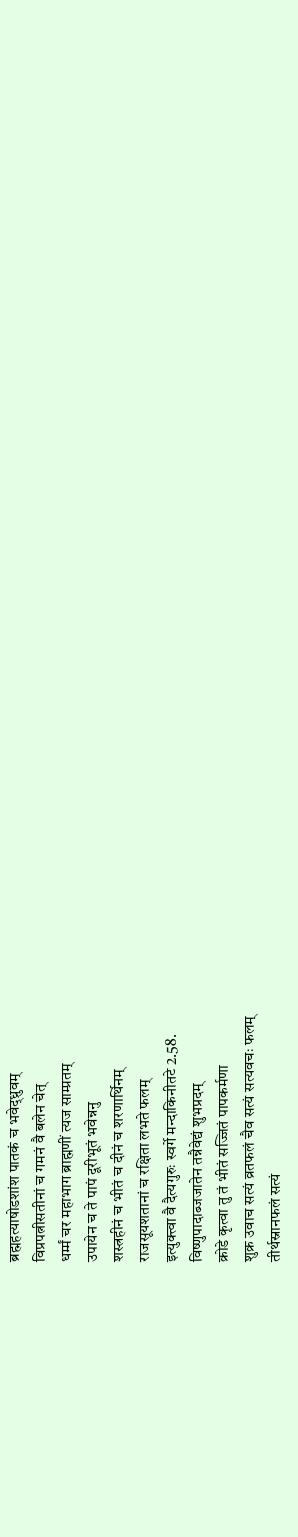ब्रह्महत्याषोडशांश पातकं च भवेद्ध्रुवम्
विप्रपत्नीसतीनां च गमनं वै बलेन चेत्
धर्म्मं चर महाभाग ब्राह्मणीं त्यज साम्प्रतम्
उपायेन च ते पापं दूरीभूतं भवेन्ननु
शस्त्रहीनं च भीतं च दीनं च शरणार्थिनम्
राजसूयशतानां च रक्षिता लभते फलम्
इत्युक्त्वा वै दैत्यगुरुः स्वर्गे मन्दाकिनीतटे 2.58.
विष्णुपादाब्जजातेन तन्नैवेद्यं शुभप्रदम्
क्रोडे कृत्वा तु तं भीतं सज्जितं पापकर्मणा
शुक्र उवाच सत्यं व्रतफलं चैव सत्यं सत्यवचः फलम्
तीर्थस्नानफलं सत्यं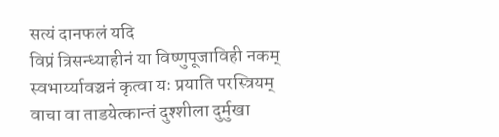सत्यं दानफलं यदि
विप्रं त्रिसन्ध्याहीनं या विष्णुपूजाविही नकम्
स्वभार्य्यावञ्चनं कृत्वा यः प्रयाति परस्त्रियम्
वाचा वा ताडयेत्कान्तं दुश्शीला दुर्मुखा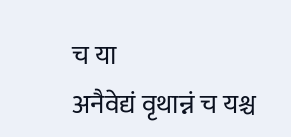च या
अनैवेद्यं वृथान्नं च यश्च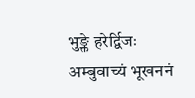भुङ्क्ते हरेर्द्विजः
अम्बुवाच्यं भूखननं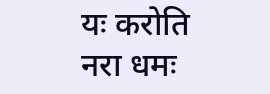यः करोति नरा धमः